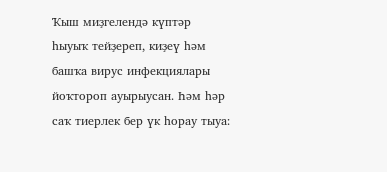Ҡыш миҙгелендә күптәр һыуыҡ тейҙереп, киҙеү һәм башҡа вирус инфекциялары йоҡтороп ауырыусан. Һәм һәр саҡ тиерлек бер үк һорау тыуа: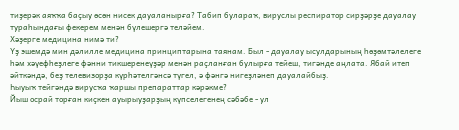тиҙерәк аяҡҡа баҫыу өсөн нисек дауаланырға? Табип булараҡ, вируслы респиратор сирҙәрҙе дауалау тураһындағы фекерем менән бүлешергә теләйем.
Хәҙерге медицина нимә ти?
Үҙ эшемдә мин дәлилле медицина принциптарына таянам. Был - дауалау ысулдарының һөҙөмтәлелеге һәм хәүефһеҙлеге фәнни тикшеренеүҙәр менән раҫланған булырға тейеш, тигәнде аңлата. Ябай итеп әйткәндә, беҙ телевизорҙа күрһәтелгәнсә түгел, ә фәнгә нигеҙләнеп дауалайбыҙ.
Һыуыҡ тейгәндә вирусҡа ҡаршы препараттар кәрәкме?
Йыш осрай торған киҫкен ауырыуҙарҙың күпселегенең сәбәбе - ул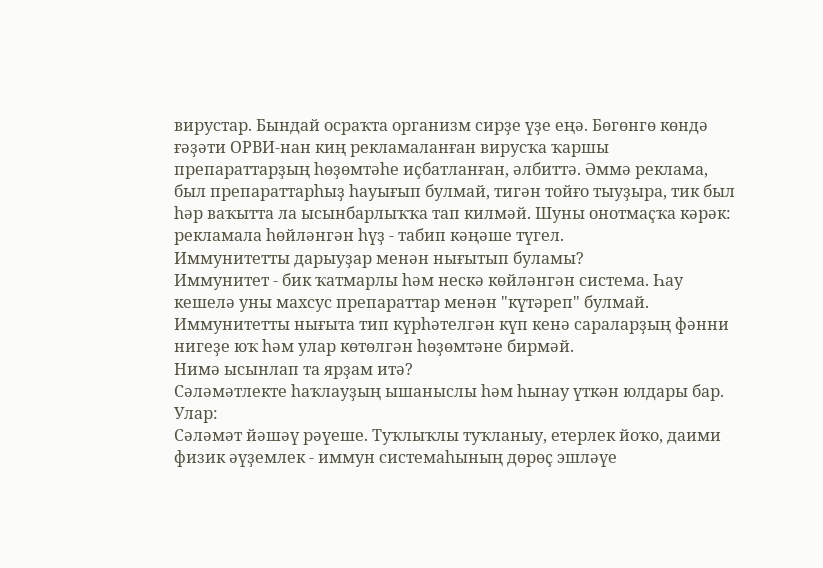вирустар. Бындай осраҡта организм сирҙе үҙе еңә. Бөгөнгө көндә ғәҙәти ОРВИ-нан киң рекламаланған вирусҡа ҡаршы препараттарҙың һөҙөмтәһе иҫбатланған, әлбиттә. Әммә реклама, был препараттарһыҙ һауығып булмай, тигән тойғо тыуҙыра, тик был һәр ваҡытта ла ысынбарлыҡҡа тап килмәй. Шуны онотмаҫҡа кәрәк: рекламала һөйләнгән һүҙ - табип кәңәше түгел.
Иммунитетты дарыуҙар менән нығытып буламы?
Иммунитет - бик ҡатмарлы һәм нескә көйләнгән система. Һау кешелә уны махсус препараттар менән "күтәреп" булмай. Иммунитетты нығыта тип күрһәтелгән күп кенә сараларҙың фәнни нигеҙе юҡ һәм улар көтөлгән һөҙөмтәне бирмәй.
Нимә ысынлап та ярҙам итә?
Сәләмәтлекте һаҡлауҙың ышаныслы һәм һынау үткән юлдары бар. Улар:
Сәләмәт йәшәү рәүеше. Туҡлыҡлы туҡланыу, етерлек йоҡо, даими физик әүҙемлек - иммун системаһының дөрөҫ эшләүе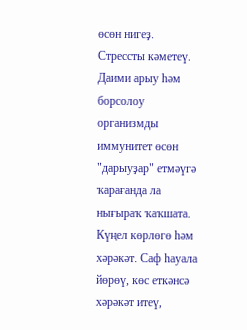өсөн нигеҙ.
Стрессты кәметеү. Даими арыу һәм борсолоу организмды иммунитет өсөн "дарыуҙар" етмәүгә ҡарағанда ла нығыраҡ ҡаҡшата.
Күңел көрлөгө һәм хәрәкәт. Саф һауала йөрөү, көс еткәнсә хәрәкәт итеү,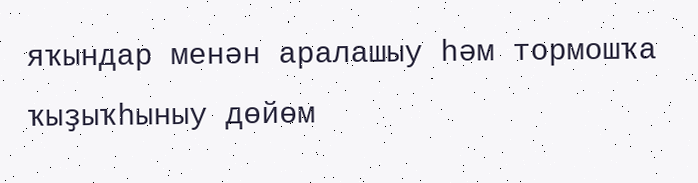яҡындар менән аралашыу һәм тормошҡа ҡыҙыҡһыныу дөйөм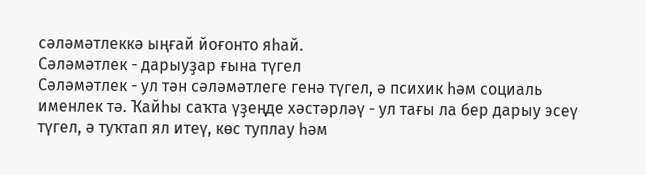сәләмәтлеккә ыңғай йоғонто яһай.
Сәләмәтлек - дарыуҙар ғына түгел
Сәләмәтлек - ул тән сәләмәтлеге генә түгел, ә психик һәм социаль именлек тә. Ҡайһы саҡта үҙеңде хәстәрләү - ул тағы ла бер дарыу эсеү түгел, ә туҡтап ял итеү, көс туплау һәм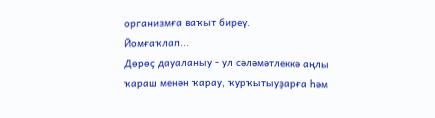организмға ваҡыт биреү.
Йомғаҡлап...
Дөрөҫ дауаланыу - ул сәләмәтлеккә аңлы ҡараш менән ҡарау, ҡурҡытыуҙарға һәм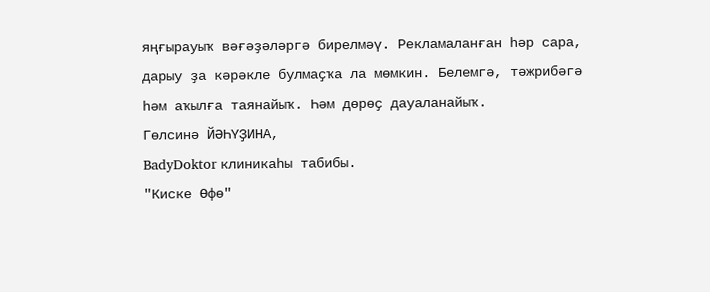яңғырауыҡ вәғәҙәләргә бирелмәү. Рекламаланған һәр сара, дарыу ҙа кәрәкле булмаҫҡа ла мөмкин. Белемгә, тәжрибәгә һәм аҡылға таянайыҡ. Һәм дөрөҫ дауаланайыҡ.
Гөлсинә ЙӘҺҮҘИНА,
BadyDoktor клиникаһы табибы.
"Киске Өфө"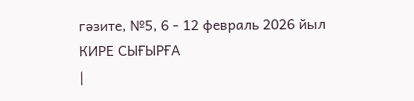гәзите, №5, 6 - 12 февраль 2026 йыл
КИРЕ СЫҒЫРҒА
|